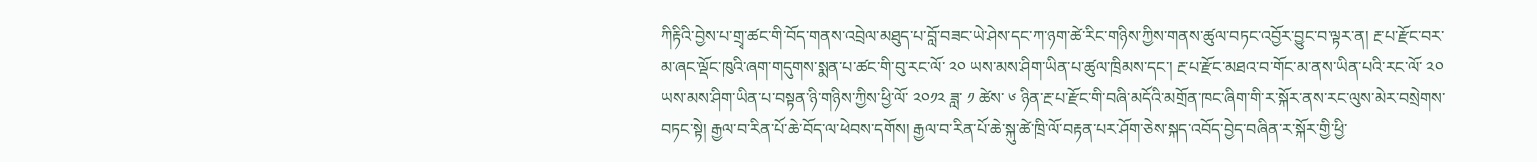ཀིརྟིའི་བྱེས་པ་གྲྭ་ཚང་གི་བོད་གནས་འབྲེལ་མཐུད་པ་བློ་བཟང་ཡེ་ཤེས་དང་ཀ་ཉག་ཚེ་རིང་གཉིས་ཀྱིས་གནས་ཚུལ་བཏང་འབྱོར་བྱུང་བ་ལྟར་ན། རྔ་པ་རྫོང་བར་མ་ཞང་ལྡོང་ཁུའི་ཞག་གདུགས་སྨན་པ་ཚང་གི་བུ་རང་ལོ་ ༢༠ ཡས་མས་ཤིག་ཡིན་པ་ཚུལ་ཁྲིམས་དང་། རྔ་པ་རྫོང་མཐའ་བ་གོང་མ་ནས་ཡིན་པའི་རང་ལོ་ ༢༠ ཡས་མས་ཤིག་ཡིན་པ་བསྟན་ཉི་གཉིས་ཀྱིས་ཕྱི་ལོ་ ༢༠༡༢ ཟླ་ ༡ ཚེས་ ༦ ཉིན་རྔ་པ་རྫོང་གི་བཞི་མདོའི་མགྲོན་ཁང་ཞིག་གི་ར་སྐོར་ནས་རང་ལུས་མེར་བསྲེགས་བཏང་སྟེ། རྒྱལ་བ་རིན་པོ་ཆེ་བོད་ལ་ཕེབས་དགོས། རྒྱལ་བ་རིན་པོ་ཆེ་སྐུ་ཚེ་ཁྲི་ལོ་བརྟན་པར་ཤོག་ཅེས་སྐད་འབོད་བྱེད་བཞིན་ར་སྐོར་གྱི་ཕྱི་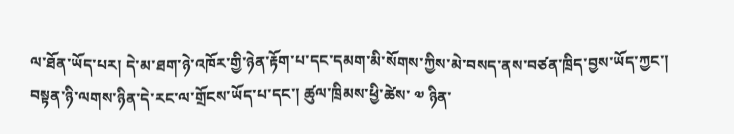ལ་ཐོན་ཡོད་པར། དེ་མ་ཐག་ཉེ་འཁོར་གྱི་ཉེན་རྟོག་པ་དང་དམག་མི་སོགས་ཀྱིས་མེ་བསད་ནས་བཙན་ཁྲིད་བྱས་ཡོད་ཀྱང་། བསྟན་ཉི་ལགས་ཉིན་དེ་རང་ལ་གྲོངས་ཡོད་པ་དང་། ཚུལ་ཁྲིམས་ཕྱི་ཚེས་ ༧ ཉིན་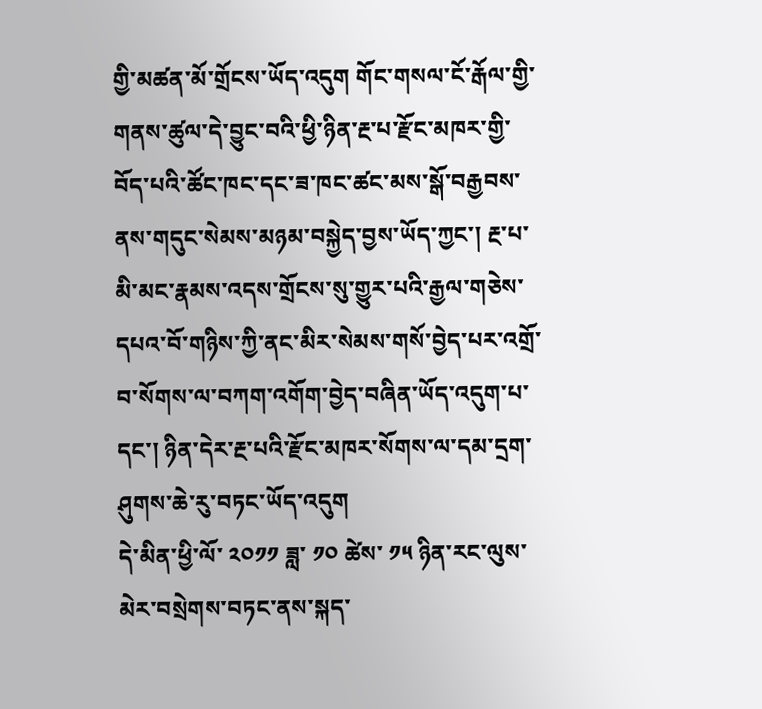གྱི་མཚན་མོ་གྲོངས་ཡོད་འདུག གོང་གསལ་ངོ་རྒོལ་གྱི་གནས་ཚུལ་དེ་བྱུང་བའི་ཕྱི་ཉིན་རྔ་པ་རྫོང་མཁར་གྱི་བོད་པའི་ཚོང་ཁང་དང་ཟ་ཁང་ཚང་མས་སྒོ་བརྒྱབས་ནས་གདུང་སེམས་མཉམ་བསྐྱེད་བྱས་ཡོད་ཀྱང་། རྔ་པ་མི་མང་རྣམས་འདས་གྲོངས་སུ་གྱུར་པའི་རྒྱལ་གཅེས་དཔའ་བོ་གཉིས་ཀྱི་ནང་མིར་སེམས་གསོ་བྱེད་པར་འགྲོ་བ་སོགས་ལ་བཀག་འགོག་བྱེད་བཞིན་ཡོད་འདུག་པ་དང་། ཉིན་དེར་རྔ་པའི་རྫོང་མཁར་སོགས་ལ་དམ་དྲག་ཤུགས་ཆེ་རུ་བཏང་ཡོད་འདུག
དེ་མིན་ཕྱི་ལོ་ ༢༠༡༡ ཟླ་ ༡༠ ཚེས་ ༡༥ ཉིན་རང་ལུས་མེར་བསྲེགས་བཏང་ནས་སྐད་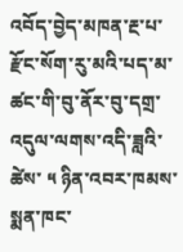འབོད་བྱེད་མཁན་རྔ་པ་རྫོང་སོག་རུ་མའི་པད་མ་ཚང་གི་བུ་ནོར་བུ་དགྲ་འདུལ་ལགས་འདི་ཟླའི་ཚེས་ ༥ ཉིན་འབར་ཁམས་སྨན་ཁང་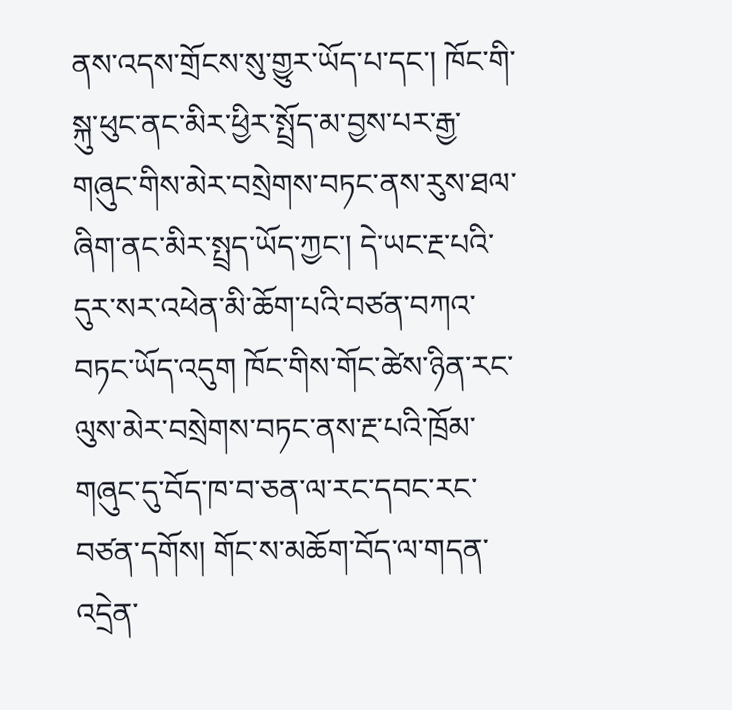ནས་འདས་གྲོངས་སུ་གྱུར་ཡོད་པ་དང་། ཁོང་གི་སྐུ་ཕུང་ནང་མིར་ཕྱིར་སྤྲོད་མ་བྱས་པར་རྒྱ་གཞུང་གིས་མེར་བསྲེགས་བཏང་ནས་རུས་ཐལ་ཞིག་ནང་མིར་སྤྲད་ཡོད་ཀྱང་། དེ་ཡང་རྔ་པའི་དུར་སར་འཕེན་མི་ཆོག་པའི་བཙན་བཀའ་བཏང་ཡོད་འདུག ཁོང་གིས་གོང་ཚེས་ཉིན་རང་ལུས་མེར་བསྲེགས་བཏང་ནས་རྔ་པའི་ཁྲོམ་གཞུང་དུ་བོད་ཁ་བ་ཅན་ལ་རང་དབང་རང་བཙན་དགོས། གོང་ས་མཆོག་བོད་ལ་གདན་འདྲེན་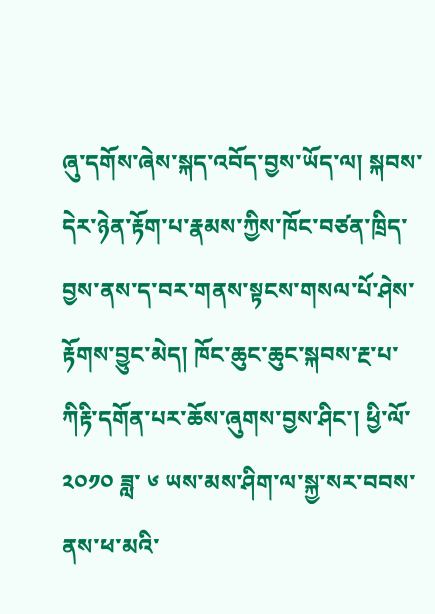ཞུ་དགོས་ཞེས་སྐད་འབོད་བྱས་ཡོད་ལ། སྐབས་དེར་ཉེན་རྟོག་པ་རྣམས་ཀྱིས་ཁོང་བཙན་ཁྲིད་བྱས་ནས་ད་བར་གནས་སྟངས་གསལ་པོ་ཤེས་རྟོགས་བྱུང་མེད། ཁོང་ཆུང་ཆུང་སྐབས་རྔ་པ་ཀིརྟི་དགོན་པར་ཆོས་ཞུགས་བྱས་ཤིང་། ཕྱི་ལོ་ ༢༠༡༠ ཟླ་ ༦ ཡས་མས་ཤིག་ལ་སྐྱ་སར་བབས་ནས་ཕ་མའི་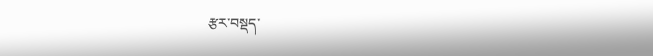རྩར་བསྡད་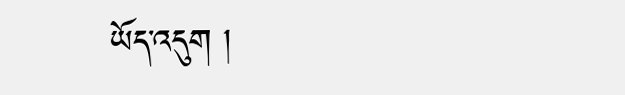ཡོད་འདུག །